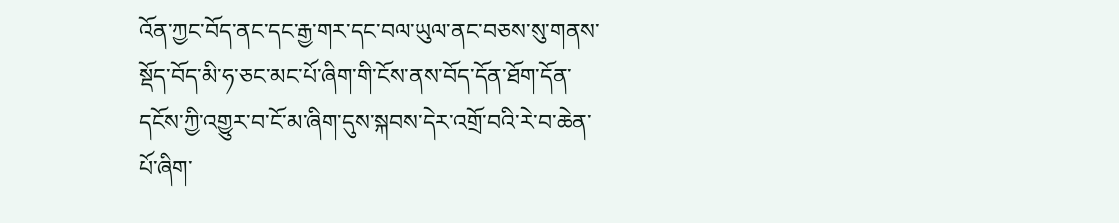འོན་ཀྱང་བོད་ནང་དང་རྒྱ་གར་དང་བལ་ཡུལ་ནང་བཅས་སུ་གནས་སྡོད་བོད་མི་ཧ་ཅང་མང་པོ་ཞིག་གི་ངོས་ནས་བོད་དོན་ཐོག་དོན་དངོས་ཀྱི་འགྱུར་བ་ངོ་མ་ཞིག་དུས་སྐབས་དེར་འགྲོ་བའི་རེ་བ་ཆེན་པོ་ཞིག་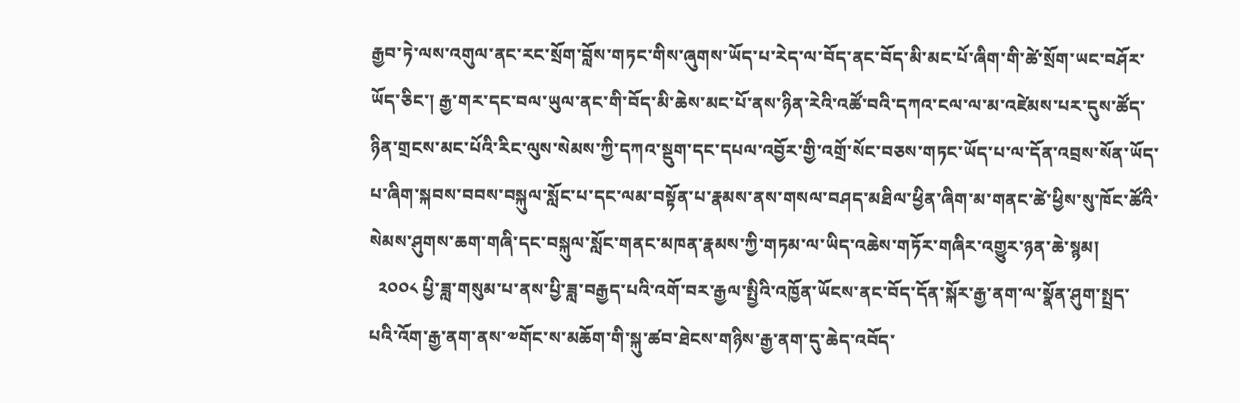རྒྱབ་ཏེ་ལས་འགུལ་ནང་རང་སྲོག་བློས་གཏང་གིས་ཞུགས་ཡོད་པ་རེད་ལ་བོད་ནང་བོད་མི་མང་པོ་ཞིག་གི་ཚེ་སྲོག་ཡང་བཤོར་ཡོད་ཅིང་། རྒྱ་གར་དང་བལ་ཡུལ་ནང་གི་བོད་མི་ཆེས་མང་པོ་ནས་ཉིན་རེའི་འཚོ་བའི་དཀའ་ངལ་ལ་མ་འཛེམས་པར་དུས་ཚོད་ཉིན་གྲངས་མང་པོའི་རིང་ལུས་སེམས་ཀྱི་དཀའ་སྡུག་དང་དཔལ་འབྱོར་གྱི་འགྲོ་སོང་བཅས་གཏང་ཡོད་པ་ལ་དོན་འབྲས་སོན་ཡོད་པ་ཞིག་སྐབས་བབས་བསྐུལ་སློང་པ་དང་ལམ་བསྟོན་པ་རྣམས་ནས་གསལ་བཤད་མཐིལ་ཕྱིན་ཞིག་མ་གནང་ཚེ་ཕྱིས་སུ་ཁོང་ཚོའི་སེམས་ཤུགས་ཆག་གཞི་དང་བསྐུལ་སློང་གནང་མཁན་རྣམས་ཀྱི་གཏམ་ལ་ཡིད་འཆེས་གཏོར་གཞིར་འགྱུར་ཉན་ཆེ་སྙམ།
  ༢༠༠༨ པྱི་ཟླ་གསུམ་པ་ནས་པྱི་ཟླ་བརྒྱད་པའི་འགོ་བར་རྒྱལ་སྤྱིའི་འཁྱོན་ཡོངས་ནང་བོད་དོན་སྐོར་རྒྱ་ནག་ལ་སྣོན་ཤུག་སྤྲད་པའི་འོག་རྒྱ་ནག་ནས་༧གོང་ས་མཆོག་གི་སྐུ་ཚབ་ཐེངས་གཉིས་རྒྱ་ནག་དུ་ཆེད་འབོད་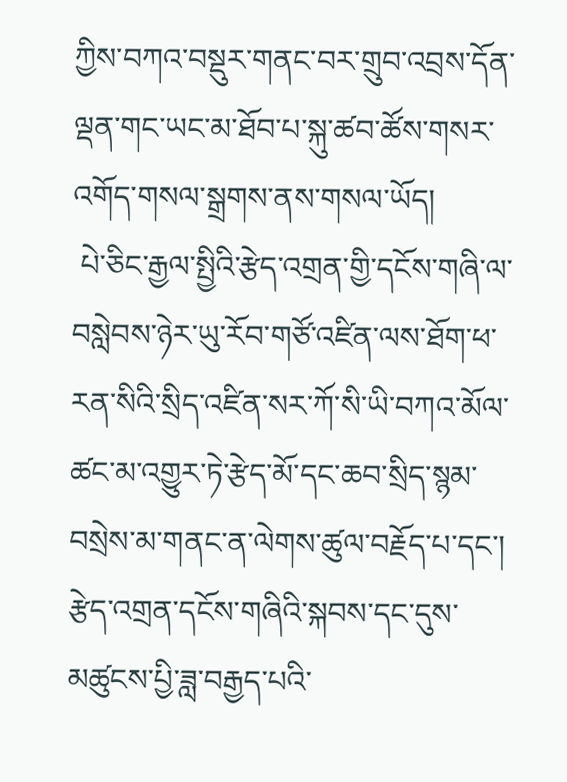ཀྱིས་བཀའ་བསྡུར་གནང་བར་གྲུབ་འབྲས་དོན་ལྡན་གང་ཡང་མ་ཐོབ་པ་སྐུ་ཚབ་ཚོས་གསར་འགོད་གསལ་སྒྲགས་ནས་གསལ་ཡོད།
 པེ་ཅིང་རྒྱལ་སྤྱིའི་རྩེད་འགྲན་གྱི་དངོས་གཞི་ལ་བསླེབས་ཉེར་ཡུ་རོབ་གཙོ་འཛིན་ལས་ཐོག་ཕ་རན་སིའི་སྲིད་འཛིན་སར་ཀོ་སི་ཡི་བཀའ་མོལ་ཚང་མ་འགྱུར་ཏེ་རྩེད་མོ་དང་ཆབ་སྲིད་སྙམ་བསྲེས་མ་གནང་ན་ལེགས་ཚུལ་བརྗོད་པ་དང་། རྩེད་འགྲན་དངོས་གཞིའི་སྐབས་དང་དུས་མཚུངས་པྱི་ཟླ་བརྒྱད་པའི་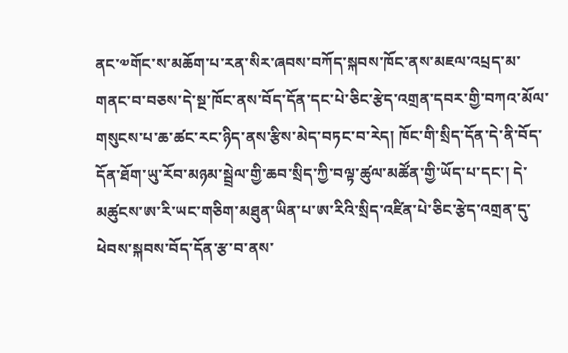ནང་༧གོང་ས་མཆོག་པ་རན་སིར་ཞབས་བཀོད་སྐབས་ཁོང་ནས་མཇལ་འཔྲད་མ་གནང་བ་བཅས་དེ་སྔ་ཁོང་ནས་བོད་དོན་དང་པེ་ཅིང་རྩེད་འགྲན་དབར་གྱི་བཀའ་མོལ་གསུངས་པ་ཆ་ཚང་རང་ཉིད་ནས་རྩིས་མེད་བཏང་བ་རེད། ཁོང་གི་སྲིད་དོན་དེ་ནི་བོད་དོན་ཐོག་ཡུ་རོབ་མཉམ་སྦྲེལ་གྱི་ཆབ་སྲིད་ཀྱི་བལྟ་ཚུལ་མཚོན་གྱི་ཡོད་པ་དང་། དེ་མཚུངས་ཨ་རི་ཡང་གཅིག་མཐུན་ཡིན་པ་ཨ་རིའི་སྲིད་འཛིན་པེ་ཅིང་རྩེད་འགྲན་དུ་ཕེབས་སྐབས་བོད་དོན་རྩ་བ་ནས་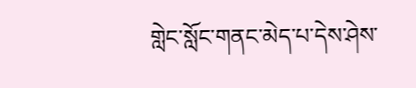གླེང་སློང་གནང་མེད་པ་དེས་ཤེས་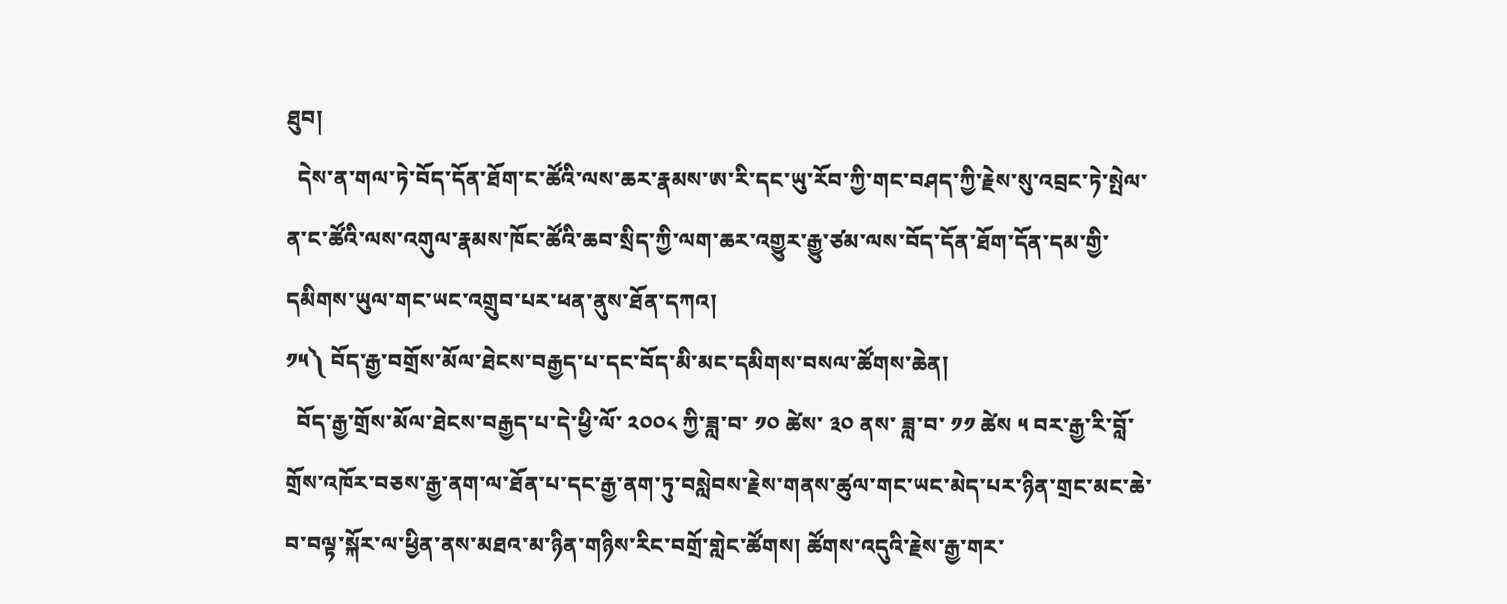ཐུབ།
  དེས་ན་གལ་ཏེ་བོད་དོན་ཐོག་ང་ཚོའི་ལས་ཆར་རྣམས་ཨ་རི་དང་ཡུ་རོབ་ཀྱི་གང་བཤད་ཀྱི་རྗེས་སུ་འབྲང་ཏེ་སྤེལ་ན་ང་ཚོའི་ལས་འགུལ་རྣམས་ཁོང་ཚོའི་ཆབ་སྲིད་ཀྱི་ལག་ཆར་འགྱུར་རྒྱུ་ཙམ་ལས་བོད་དོན་ཐོག་དོན་དམ་གྱི་དམིགས་ཡུལ་གང་ཡང་འགྲུབ་པར་ཕན་ནུས་ཐོན་དཀའ།
༡༥༽ བོད་རྒྱ་བགྲོས་མོལ་ཐེངས་བརྒྱད་པ་དང་བོད་མི་མང་དམིགས་བསལ་ཚོགས་ཆེན།
  བོད་རྒྱ་གྲོས་མོལ་ཐེངས་བརྒྱད་པ་དེ་ཕྱི་ལོ་ ༢༠༠༨ ཀྱི་ཟླ་བ་ ༡༠ ཚེས་ ༣༠ ནས་ ཟླ་བ་ ༡༡ ཚེས ༥ བར་རྒྱ་རི་བློ་གྲོས་འཁོར་བཅས་རྒྱ་ནག་ལ་ཐོན་པ་དང་རྒྱ་ནག་ཏུ་བསླེབས་རྗེས་གནས་ཚུལ་གང་ཡང་མེད་པར་ཉིན་གྲང་མང་ཆེ་བ་བལྟ་སྐོར་ལ་ཕྱིན་ནས་མཐའ་མ་ཉིན་གཉིས་རིང་བགྲོ་གླེང་ཚོགས། ཚོགས་འདུའི་རྗེས་རྒྱ་གར་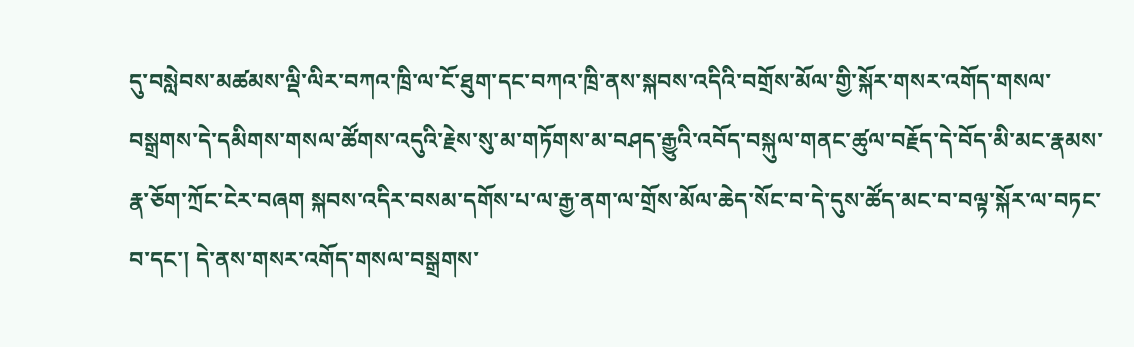དུ་བསླེབས་མཚམས་ལྡི་ལིར་བཀའ་ཁྲི་ལ་ངོ་ཐུག་དང་བཀའ་ཁྲི་ནས་སྐབས་འདིའི་བགྲོས་མོལ་གྱི་སྐོར་གསར་འགོད་གསལ་བསྒྲགས་དེ་དམིགས་གསལ་ཚོགས་འདུའི་རྗེས་སུ་མ་གཏོགས་མ་བཤད་རྒྱུའི་འབོད་བསྐུལ་གནང་ཚུལ་བརྗོད་དེ་བོད་མི་མང་རྣམས་རྣ་ཅོག་ཀྲོང་ངེར་བཞག སྐབས་འདིར་བསམ་དགོས་པ་ལ་རྒྱ་ནག་ལ་གྲོས་མོལ་ཆེད་སོང་བ་དེ་དུས་ཚོད་མང་བ་བལྟ་སྐོར་ལ་བཏང་བ་དང་། དེ་ནས་གསར་འགོད་གསལ་བསྒྲགས་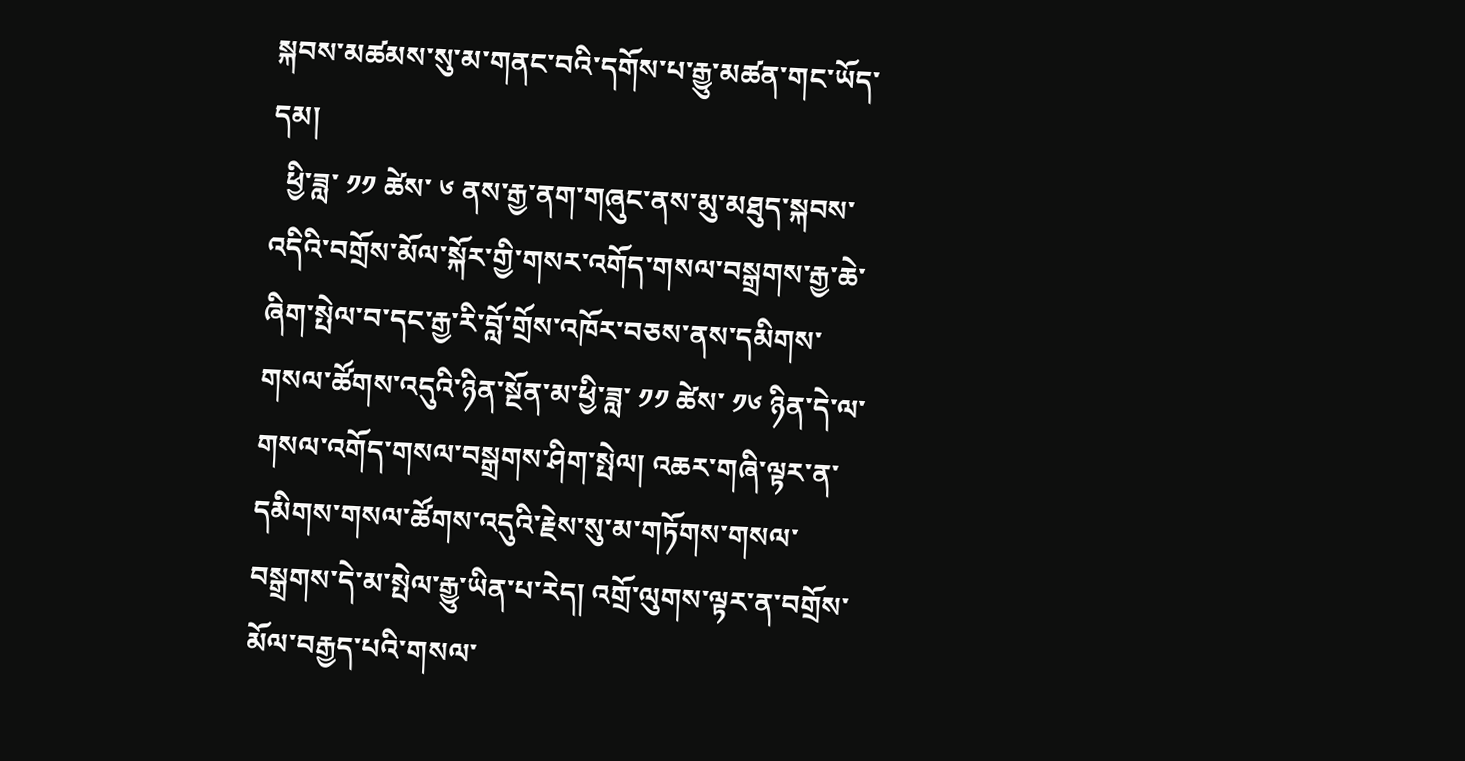སྐབས་མཚམས་སུ་མ་གནང་བའི་དགོས་པ་རྒྱུ་མཚན་གང་ཡོད་དམ།
  ཕྱི་ཟླ་ ༡༡ ཚེས་ ༦ ནས་རྒྱ་ནག་གཞུང་ནས་མུ་མཐུད་སྐབས་འདིའི་བགྲོས་མོལ་སྐོར་གྱི་གསར་འགོད་གསལ་བསྒྲགས་རྒྱ་ཆེ་ཞིག་སྤེལ་བ་དང་རྒྱ་རི་བློ་གྲོས་འཁོར་བཅས་ནས་དམིགས་གསལ་ཚོགས་འདུའི་ཉིན་སྔོན་མ་ཕྱི་ཟླ་ ༡༡ ཚེས་ ༡༦ ཉིན་དེ་ལ་གསལ་འགོད་གསལ་བསྒྲགས་ཤིག་སྤེལ། འཆར་གཞི་ལྟར་ན་དམིགས་གསལ་ཚོགས་འདུའི་རྗེས་སུ་མ་གཏོགས་གསལ་བསྒྲགས་དེ་མ་སྤེལ་རྒྱུ་ཡིན་པ་རེད། འགྲོ་ལུགས་ལྟར་ན་བགྲོས་མོལ་བརྒྱད་པའི་གསལ་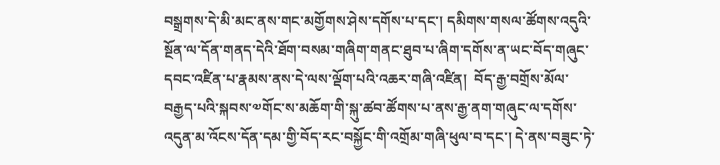བསྒྲགས་དེ་མི་མང་ནས་གང་མགྱོགས་ཤེས་དགོས་པ་དང་། དམིགས་གསལ་ཚོགས་འདུའི་སྔོན་ལ་དོན་གནད་དེའི་ཐོག་བསམ་གཞིག་གནང་ཐུབ་པ་ཞིག་དགོས་ན་ཡང་བོད་གཞུང་དབང་འཛིན་པ་རྣམས་ནས་དེ་ལས་ལྡོག་པའི་འཆར་གཞི་འཛིན།  བོད་རྒྱ་བགྲོས་མོལ་བརྒྱད་པའི་སྐབས་༧གོང་ས་མཆོག་གི་སྐུ་ཚབ་ཚོགས་པ་ནས་རྒྱ་ནག་གཞུང་ལ་དགོས་འདུན་མ་འོངས་དོན་དམ་གྱི་བོད་རང་བསྐྱོང་གི་འགྲོམ་གཞི་ཕུལ་བ་དང་། དེ་ནས་བཟུང་ཏེ་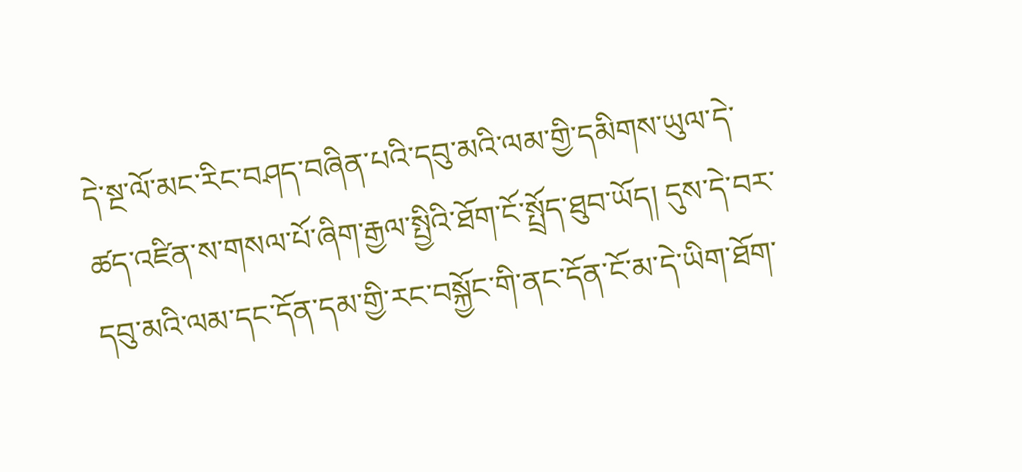དེ་སྔ་ལོ་མང་རིང་བཤད་བཞིན་པའི་དབུ་མའི་ལམ་གྱི་དམིགས་ཡུལ་དེ་ཚད་འཛིན་ས་གསལ་པོ་ཞིག་རྒྱལ་སྤྱིའི་ཐོག་ངོ་སྤྲོད་ཐུབ་ཡོད། དུས་དེ་བར་དབུ་མའི་ལམ་དང་དོན་དམ་གྱི་རང་བསྐྱོང་གི་ནང་དོན་ངོ་མ་དེ་ཡིག་ཐོག་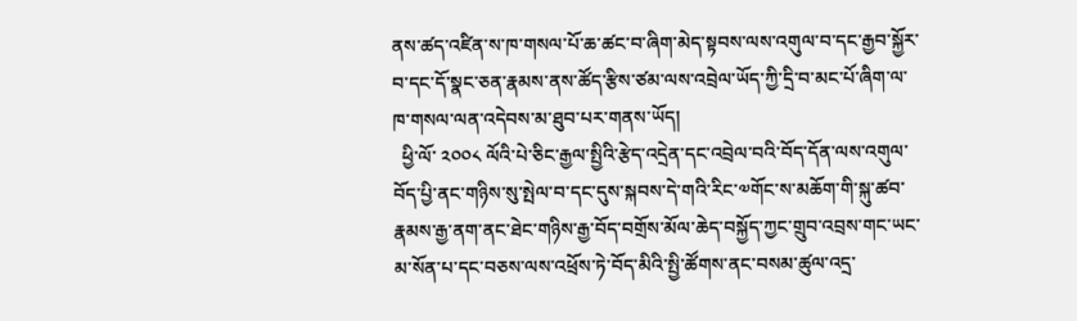ནས་ཚད་འཛིན་ས་ཁ་གསལ་པོ་ཆ་ཚང་བ་ཞིག་མེད་སྟབས་ལས་འགུལ་བ་དང་རྒྱབ་སྐྱོར་བ་དང་དོ་སྣང་ཅན་རྣམས་ནས་ཚོད་རྩིས་ཙམ་ལས་འབྲེལ་ཡོད་ཀྱི་དྲི་བ་མང་པོ་ཞིག་ལ་ཁ་གསལ་ལན་འདེབས་མ་ཐུབ་པར་གནས་ཡོད།
  ཕྱི་ལོ་ ༢༠༠༨ ལོའི་པེ་ཅིང་རྒྱལ་སྤྱིའི་རྩེད་འདྲེན་དང་འབྲེལ་བའི་བོད་དོན་ལས་འགུལ་བོད་པྱི་ནང་གཉིས་སུ་སྤེལ་བ་དང་དུས་སྐབས་དེ་གའི་རིང་༧གོང་ས་མཆོག་གི་སྐུ་ཚབ་རྣམས་རྒྱ་ནག་ནང་ཐེང་གཉིས་རྒྱ་བོད་བགྲོས་མོལ་ཆེད་བསྐྱོད་ཀྱང་གྲུབ་འབྲས་གང་ཡང་མ་སོན་པ་དང་བཅས་ལས་འཕྲོས་ཏེ་བོད་མིའི་སྤྱི་ཚོགས་ནང་བསམ་ཚུལ་འདྲ་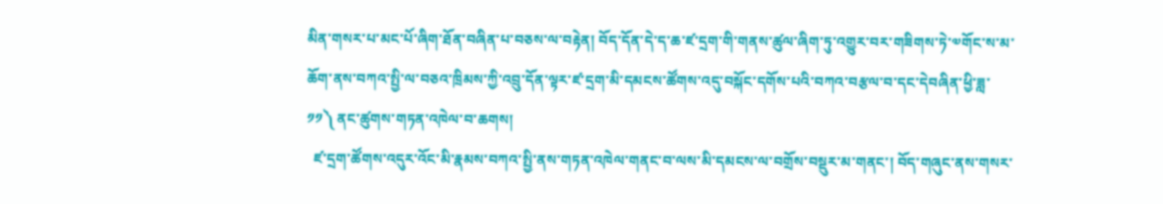མིན་གསར་པ་མང་པོ་ཞིག་ཐོན་བཞིན་པ་བཅས་ལ་བརྟེན། བོད་དོན་དེ་ད་ཆ་ཛ་དྲག་གི་གནས་ཚུལ་ཞིག་ཏུ་འགྱུར་བར་གཟིགས་ཏེ་༧གོང་ས་མ་ཆོག་ནས་བཀའ་སྤྱི་ལ་བཅའ་ཁྲིམས་ཀྱི་འབྲུ་དོན་ལྟར་ཛ་དྲག་མི་དམངས་ཚོགས་འདུ་བསྐོང་དགོས་པའི་བཀའ་བརྩལ་བ་དང་དེབཞིན་ཕྱི་ཟླ་ ༡༡༽ ནང་ཚུགས་གཏན་འཁེལ་བ་ཆགས།
  ཛ་དྲག་ཚོགས་འདུར་འོང་མི་རྣམས་བཀའ་སྤྱི་ནས་གཏན་འཁེལ་གནང་བ་ལས་མི་དམངས་ལ་བགྲོས་བསྡུར་མ་གནང་། བོད་གཞུང་ནས་གསར་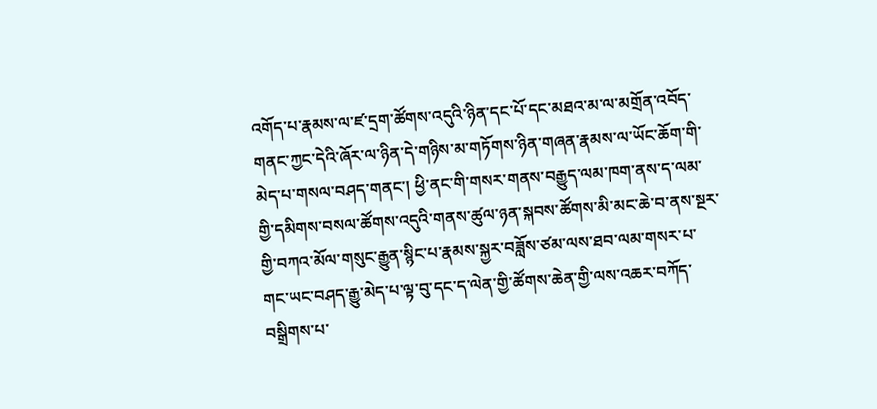འགོད་པ་རྣམས་ལ་ཛ་དྲག་ཚོགས་འདུའི་ཉིན་དང་པོ་དང་མཐའ་མ་ལ་མགྲོན་འབོད་གནང་ཀྱང་དེའི་ཞོར་ལ་ཉིན་དེ་གཉིས་མ་གཏོགས་ཉིན་གཞན་རྣམས་ལ་ཡོང་ཆོག་གི་མེད་པ་གསལ་བཤད་གནང་། ཕྱི་ནང་གི་གསར་གནས་བརྒྱུད་ལམ་ཁག་ནས་ད་ལམ་གྱི་དམིགས་བསལ་ཚོགས་འདུའི་གནས་ཚུལ་ཉན་སྐབས་ཚོགས་མི་མང་ཆེ་བ་ནས་སྔར་གྱི་བཀའ་མོལ་གསུང་རྒྱུན་སྙིང་པ་རྣམས་སྐྱར་བཟློས་ཙམ་ལས་ཐབ་ལམ་གསར་པ་གང་ཡང་བཤད་རྒྱུ་མེད་པ་ལྟ་བུ་དང་ད་ལེན་གྱི་ཚོགས་ཆེན་གྱི་ལས་འཆར་བཀོད་བསྒྲིགས་པ་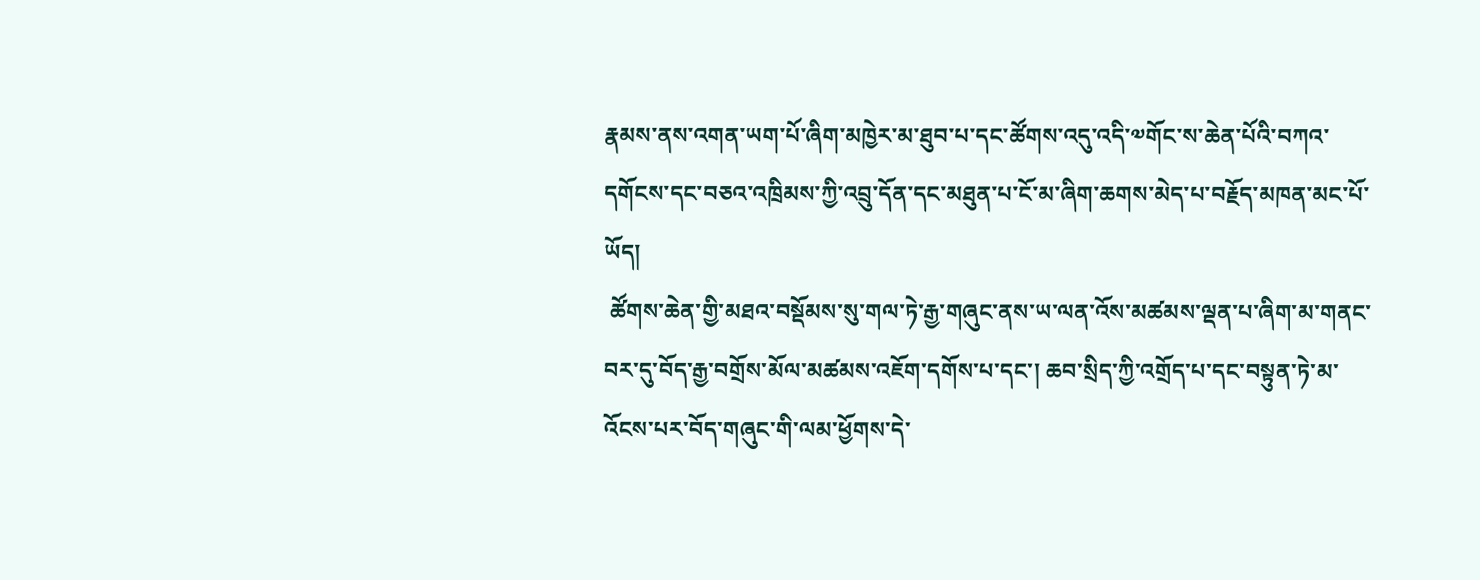རྣམས་ནས་འགན་ཡག་པོ་ཞིག་མཁྱེར་མ་ཐུབ་པ་དང་ཚོགས་འདུ་འདི་༧གོང་ས་ཆེན་པོའི་བཀའ་དགོངས་དང་བཅའ་འཁྲིམས་ཀྱི་འབྲུ་དོན་དང་མཐུན་པ་ངོ་མ་ཞིག་ཆགས་མེད་པ་བརྗོད་མཁན་མང་པོ་ཡོད།
 ཚོགས་ཆེན་གྱི་མཐའ་བསྡོམས་སུ་གལ་ཏེ་རྒྱ་གཞུང་ནས་ཡ་ལན་འོས་མཚམས་ལྡན་པ་ཞིག་མ་གནང་བར་དུ་བོད་རྒྱ་བགྲོས་མོལ་མཚམས་འཇོག་དགོས་པ་དང་། ཆབ་སྲིད་ཀྱི་འགྲོད་པ་དང་བསྟུན་ཏེ་མ་འོངས་པར་བོད་གཞུང་གི་ལམ་ཕྱོགས་དེ་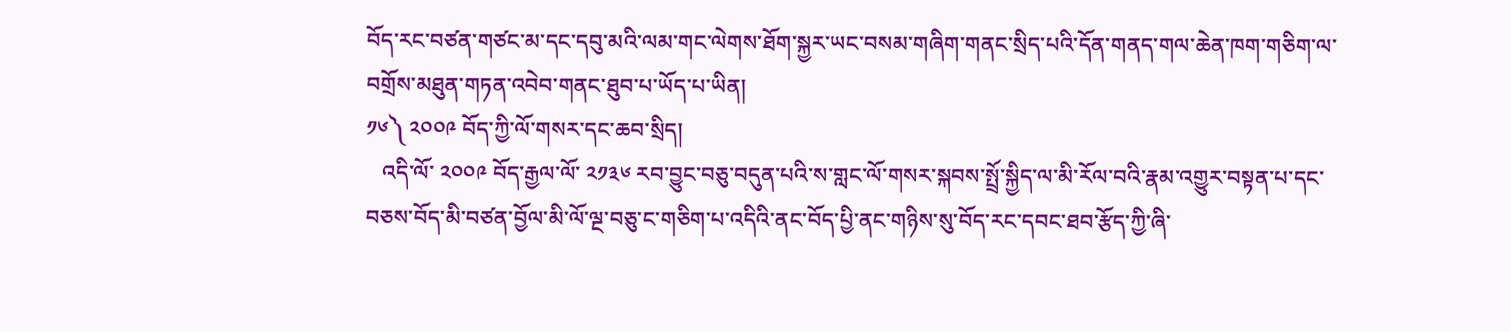བོད་རང་བཙན་གཙང་མ་དང་དབུ་མའི་ལམ་གང་ལེགས་ཐོག་སྐྱར་ཡང་བསམ་གཞིག་གནང་སྲིད་པའི་དོན་གནད་གལ་ཆེན་ཁག་གཅིག་ལ་བགྲོས་མཐུན་གཏན་འབེབ་གནང་ཐུབ་པ་ཡོད་པ་ཡིན།
༡༦༽ ༢༠༠༩ བོད་ཀྱི་ལོ་གསར་དང་ཆབ་སྲིད།
   འདི་ལོ་ ༢༠༠༩ བོད་རྒྱལ་ལོ་ ༢༡༣༦ རབ་བྱུང་བཅུ་བདུན་པའི་ས་གླང་ལོ་གསར་སྐབས་སྤྲོ་སྐྱིད་ལ་མི་རོལ་བའི་རྣམ་འགྱུར་བསྟན་པ་དང་བཅས་བོད་མི་བཙན་བྱོལ་མི་ལོ་ལྔ་བཅུ་ང་གཅིག་པ་འདིའི་ནང་བོད་པྱི་ནང་གཉིས་སུ་བོད་རང་དབང་ཐབ་རྩོད་ཀྱི་ཞི་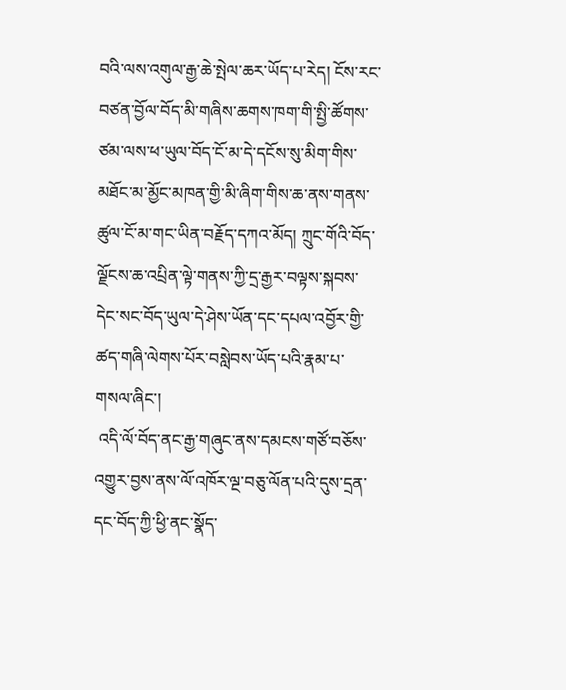བའི་ལས་འགུལ་རྒྱ་ཆེ་སྤེལ་ཆར་ཡོད་པ་རེད། ངོས་རང་བཙན་བྱོལ་བོད་མི་གཞིས་ཆགས་ཁག་གི་སྤྱི་ཚོགས་ཙམ་ལས་ཕ་ཡུལ་བོད་ངོ་མ་དེ་དངོས་སུ་མིག་གིས་མཐོང་མ་མྱོང་མཁན་གྱི་མི་ཞིག་གིས་ཆ་ནས་གནས་ཚུལ་ངོ་མ་གང་ཡིན་བརྗོད་དཀའ་མོད། ཀྲུང་གོའི་བོད་ལྗོངས་ཆ་འཔྲིན་ལྟེ་གནས་ཀྱི་དྲ་རྒྱར་བལྟས་སྐབས་དེང་སང་བོད་ཡུལ་དེ་ཤེས་ཡོན་དང་དཔལ་འབྱོར་གྱི་ཚད་གཞི་ལེགས་པོར་བསླེབས་ཡོད་པའི་རྣམ་པ་གསལ་ཞིང་།
 འདི་ལོ་བོད་ནང་རྒྱ་གཞུང་ནས་དམངས་གཙོ་བཅོས་འགྱུར་བྱས་ནས་ལོ་འཁོར་ལྔ་བཅུ་ལོན་པའི་དུས་དྲན་དང་བོད་ཀྱི་ཕྱི་ནང་སྣོད་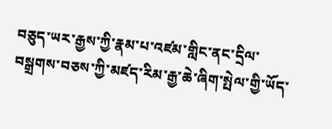བཅུད་ཡར་རྒྱས་ཀྱི་རྣམ་པ་འཛམ་གླིང་ནང་དྲིལ་བསྒྲགས་བཅས་ཀྱི་མཛད་རིམ་རྒྱ་ཆེ་ཞིག་སྤེལ་གྱི་ཡོད་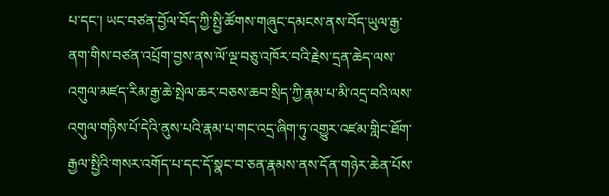པ་དང་། ཡང་བཙན་བྱོལ་བོད་ཀྱི་སྤྱི་ཚོགས་གཞུང་དམངས་ནས་བོད་ཡུལ་རྒྱ་ནག་གིས་བཙན་འཔྲོག་བྱས་ནས་ལོ་ལྔ་བཅུ་འཁོར་བའི་རྗེས་དྲན་ཆེད་ལས་འགུལ་མཛད་རིམ་རྒྱ་ཆེ་སྤེལ་ཆར་བཅས་ཆབ་སྲིད་ཀྱི་རྣམ་པ་མི་འདྲ་བའི་ལས་འགུལ་གཉིས་པོ་དེའི་ནུས་པའི་རྣམ་པ་གང་འདྲ་ཞིག་ཏུ་འགྱུར་འཛམ་གླིང་ཐོག་རྒྱལ་སྤྱིའི་གསར་འགོད་པ་དང་དོ་སྣང་བ་ཅན་རྣམས་ནས་དོན་གཉེར་ཆེན་པོས་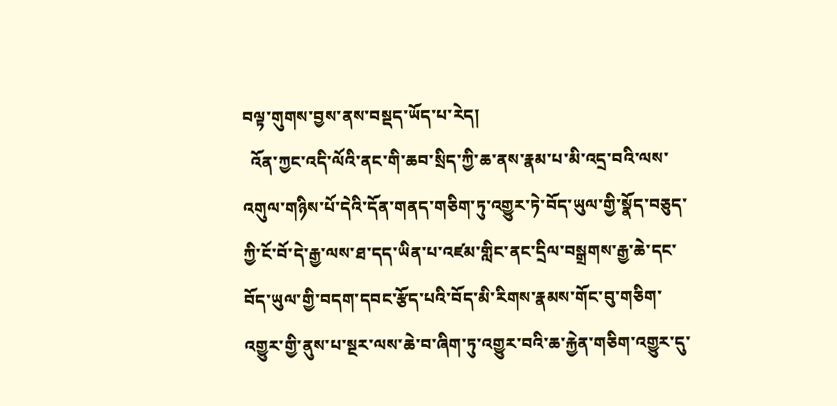བལྟ་གུགས་བྱས་ནས་བསྡད་ཡོད་པ་རེད།
  འོན་ཀྱང་འདི་ལོའི་ནང་གི་ཆབ་སྲིད་ཀྱི་ཆ་ནས་རྣམ་པ་མི་འདྲ་བའི་ལས་འགུལ་གཉིས་པོ་དེའི་དོན་གནད་གཅིག་ཏུ་འགྱུར་ཏེ་བོད་ཡུལ་གྱི་སྣོད་བཅུད་ཀྱི་ངོ་བོ་དེ་རྒྱ་ལས་ཐ་དད་ཡིན་པ་འཛམ་གླིང་ནང་དྲིལ་བསྒྲགས་རྒྱ་ཆེ་དང་བོད་ཡུལ་གྱི་བདག་དབང་རྩོད་པའི་བོད་མི་རིགས་རྣམས་གོང་བུ་གཅིག་འགྱུར་གྱི་ནུས་པ་སྔར་ལས་ཆེ་བ་ཞིག་ཏུ་འགྱུར་བའི་ཆ་རྐྱེན་གཅིག་འགྱུར་དུ་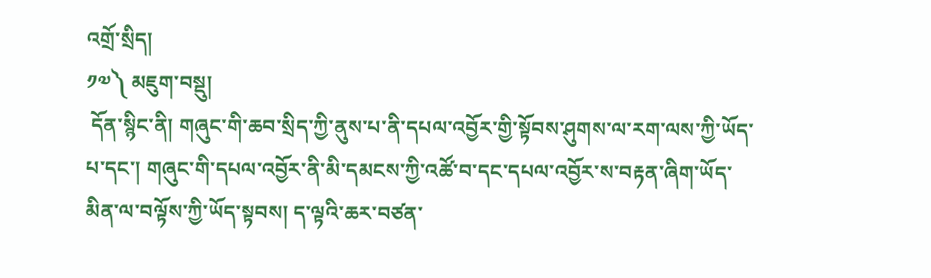འགྲོ་སྲིད།
༡༧༽ མཇུག་བསྡུ།
 དོན་སྙིང་ནི། གཞུང་གི་ཆབ་སྲིད་ཀྱི་ནུས་པ་ནི་དཔལ་འབྱོར་གྱི་སྟོབས་ཤུགས་ལ་རག་ལས་ཀྱི་ཡོད་པ་དང་། གཞུང་གི་དཔལ་འབྱོར་ནི་མི་དམངས་ཀྱི་འཚོ་བ་དང་དཔལ་འབྱོར་ས་བརྟན་ཞིག་ཡོད་མིན་ལ་བལྟོས་ཀྱི་ཡོད་སྟབས། ད་ལྟའི་ཆར་བཙན་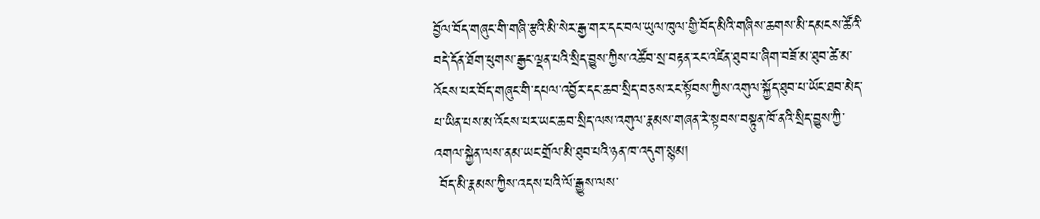བྱོལ་བོད་གཞུང་གི་གཞི་རྩའི་མི་སེར་རྒྱ་གར་དང་བལ་ཡུལ་ཁུལ་གྱི་བོད་མིའི་གཞིས་ཆགས་མི་དམངས་ཚོའི་བདེ་དོན་ཐོག་ཕུགས་རྒྱང་ལྡན་པའི་སྲིད་བྱུས་ཀྱིས་འཚོབ་སྲ་བརྟན་རང་འཛིན་ཐུབ་པ་ཞིག་བཟོ་མ་ཐུབ་ཚེ་མ་འོངས་པར་བོད་གཞུང་གི་དཔལ་འབྱོར་དང་ཆབ་སྲིད་བཅས་རང་སྟོབས་ཀྱིས་འགུལ་སྐྱོད་ཐུབ་པ་ཡོང་ཐབ་མེད་པ་ཡིན་པས་མ་འོངས་པར་ཡང་ཆབ་སྲིད་ལས་འགུལ་རྣམས་གཞན་རེ་སྟབས་བསྟུན་ཁོ་ནའི་སྲིད་བྱུས་ཀྱི་འགལ་སྐྱེན་ལས་ནམ་ཡང་གྲོལ་མི་ཐུབ་པའི་ཉན་ཁ་འདུག་སྙམ།
 བོད་མི་རྣམས་ཀྱིས་འདས་པའི་ལོ་རྒྱུས་ལས་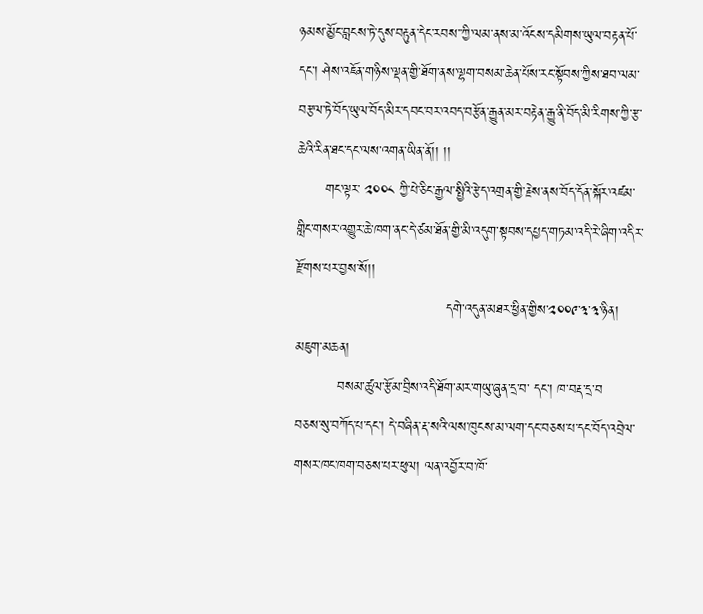ཉམས་མྱོང་བླངས་ཏེ་དུས་བརྟུན་དེང་རབས་་ཀྱི་ལམ་ནས་མ་འོངས་དམིགས་ཡུལ་བརྟན་པོ་དང་། ཤེས་འཇོན་གཉིས་ལྡན་གྱི་ཐོག་ནས་ལྷག་བསམ་ཆེན་པོས་རང་སྟོབས་ཀྱིས་ཐབ་ལམ་བརྩལ་ཏེ་བོད་ཡུལ་བོད་མིར་དབང་བར་འབད་བརྩོན་རྒྱུན་མར་བརྟེན་རྒྱུ་ནི་བོད་མི་རིགས་ཀྱི་རྩ་ཆེའི་རིན་ཐང་དང་ལས་འགན་ཡིན་ནོ།། །།
      གང་ལྟར་ ༢༠༠༨ ཀྱི་པེ་ཅིང་རྒྱལ་སྤྱིའི་རྩེད་འགྲན་གྱི་རྗེས་ནས་བོད་དོན་སྐོར་འཛམ་གླིང་གསར་འགྱུར་ཆེ་ཁག་ནང་དེ་ཙམ་ཐོན་གྱི་མི་འདུག་སྟབས་དཔྱད་གཏམ་འདི་རེ་ཞིག་འདིར་རྫོགས་པར་བྱས་སོ།།
                                དགེ་འདུན་མཐར་ཕྱིན་གྱིས་༢༠༠༩་༣་༣་ཉིན།
མཇུག་མཆན།
         བསམ་ཚུལ་རྩོམ་བྲིས་འདི་ཐོག་མར་གཡུ་ཞུན་དྲ་བ་ དང་། ཁ་བརྡ་དྲ་བ
བཅས་སུ་བཀོད་པ་དང་། དེ་བཞིན་རྡ་སའི་ལས་ཁུངས་མ་ལག་དང་བཅས་པ་དང་བོད་འབྲེལ་གསར་ཁང་ཁག་བཅས་པར་ཕུལ། ལན་འབྱོར་བ་ཁོ་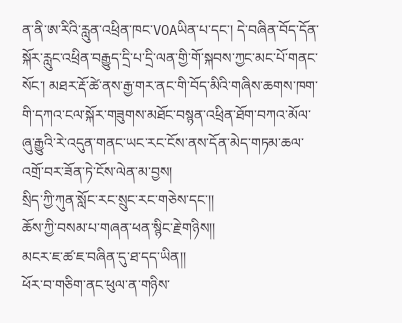ན་ནི་ཨ་རིའི་རླུན་འཕྲིན་ཁང་VOAཡིན་པ་དང་། དེ་བཞིན་བོད་དོན་སྐོར་རླུང་འཕྲིན་བརྒྱུད་དྲི་པ་དྲི་ལན་གྱི་གོ་སྐབས་ཀྱང་མང་པོ་གནང་སོང་། མཐར་རྡོ་ཚེ་ནས་རྒྱ་གར་ནང་གི་བོད་མིའི་གཞིས་ཆགས་ཁག་གི་དཀའ་ངལ་སྐོར་གཟུགས་མཐོང་བསྙན་འཕྲིན་ཐོག་བཀའ་མོལ་ཞུ་རྒྱུའི་རེ་འདུན་གནང་ཡང་རང་ངོས་ནས་དོན་མེད་གཏམ་ཆལ་འགྲོ་བར་ཟོན་ཏེ་ངོས་ལེན་མ་བྱས།
སྲིད་ཀྱི་ཀུན་སློང་རང་སྲུང་རང་གཅེས་དང་།།
ཆོས་ཀྱི་བསམ་པ་གཞན་ཕན་སྙིང་རྗེ་གཉིས།།
མངར་ཇ་ཚ་ཇ་བཞིན་དུ་ཐ་དད་ཡིན།།
ཕོར་བ་གཅིག་ནང་ཕུལ་ན་གཉིས་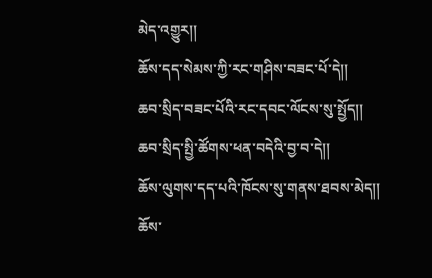མེད་འགྱུར།།
ཆོས་དད་སེམས་ཀྱི་རང་གཤིས་བཟང་པོ་དེ།།
ཆབ་སྲིད་བཟང་པོའི་རང་དབང་ལོངས་སུ་སྤྱོད།།
ཆབ་སྲིད་སྤྱི་ཚོགས་ཕན་བདེའི་བྱ་བ་དེ།།
ཆོས་ལུགས་དད་པའི་ཁོངས་སུ་གནས་ཐབས་མེད།།
ཆོས་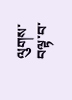ལུགས་བལྟ་བ་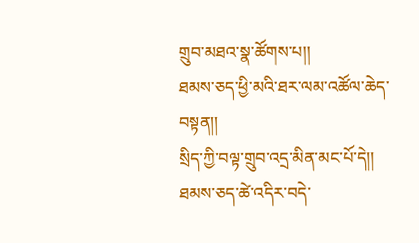གྲུབ་མཐའ་སྣ་ཚོགས་པ།།
ཐམས་ཅད་ཕྱི་མའི་ཐར་ལམ་འཚོལ་ཆེད་བསྟན།།
སྲིད་ཀྱི་བལྟ་གྲུབ་འདྲ་མིན་མང་པོ་དེ།།
ཐམས་ཅད་ཚེ་འདིར་བདེ་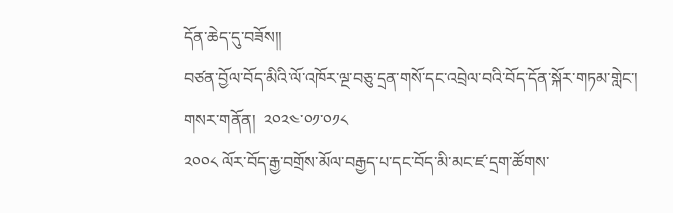དོན་ཆེད་དུ་བཟོས།།
བཙན་བྱོལ་བོད་མིའི་ལོ་འཁོར་ལྔ་བཅུ་དྲན་གསོ་དང་འབྲེལ་བའི་བོད་དོན་སྐོར་གཏམ་གླེང་།
གསར་གནོན།  ༢༠༢༤་༠༡་༠༡༨
༢༠༠༨ ལོར་བོད་རྒྱ་བགྲོས་མོལ་བརྒྱད་པ་དང་བོད་མི་མང་ཛ་དྲག་ཚོགས་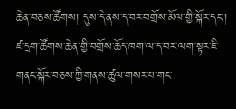ཆེན་བཅས་ཚོགས། དུས་དེ་ནས་ད་བར་བགྲོས་མོལ་གྱི་སྐོར་དང་། ཛ་དྲག་ཚོགས་ཆེན་གྱི་བགྲོས་ཆོད་ཁག་ལ་ད་བར་ལག་སྟར་ཇི་གནང་སྐོར་བཅས་ཀྱི་གནས་ཚུལ་གསར་པ་གང་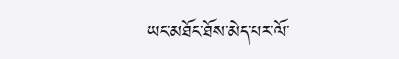ཡང་མཐོང་ཐོས་མེད་པར་ལོ་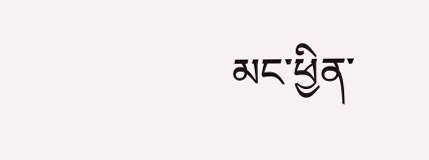མང་ཕྱིན་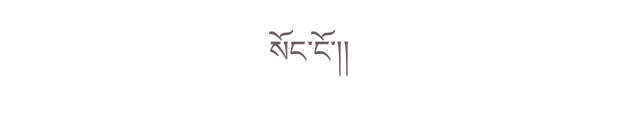སོང་ངོ་།།